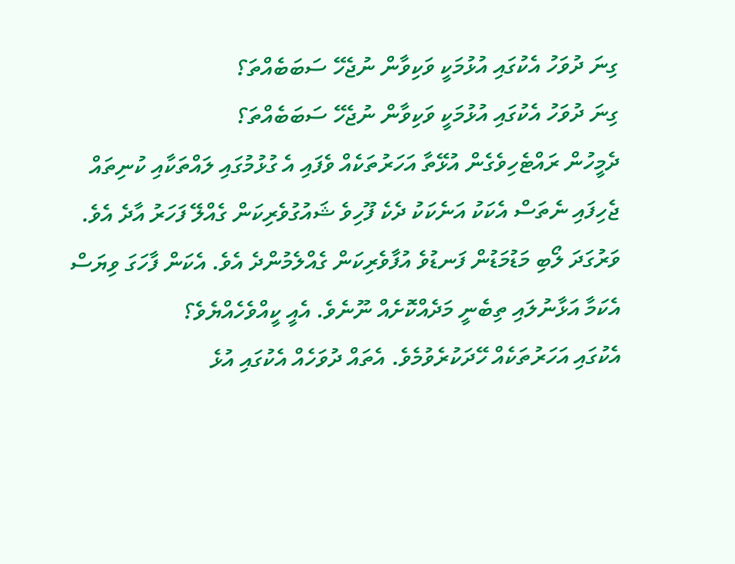ގިނަ ދުވަހު އެކުގައި އުޅުމަކީ ވަކިވާން ނުޖެހޭ ސަބަބެއްތަ؟
ގިނަ ދުވަހު އެކުގައި އުޅުމަކީ ވަކިވާން ނުޖެހޭ ސަބަބެއްތަ؟
ދެމީހުން ރައްޓެހިވެގެން އުޅޭތާ އަހަރުތަކެއް ވެފައި އެ ގުޅުމުގައި ލައްތަކާއި ކުނިތައް ޖެހިފައި ނެތަސް އެކަކު އަނެކަކު ދެކެ ފޫހިވެ ޝައުގުވެރިކަން ގެއްލޭ ފަހަރު އާދެ އެވެ. ވަރުގަދަ ލޯބި މަޑުމަޑުން ފަނޑުވެ އުފާވެރިކަން ގެއްލެމުންދެ އެވެ. އެކަން ފާހަގަ ވިޔަސް އެކަމާ އަޅާނުލައި ތިބެނީ މަދެއްކޮށެއް ނޫނެވެ. އެއީ ކީއްވެހެއްޔެވެ؟
އެކުގައި އަހަރުތަކެއް ހޭދަކުރެވުމެވެ. އެތައް ދުވަހެއް އެކުގައި އުޅެ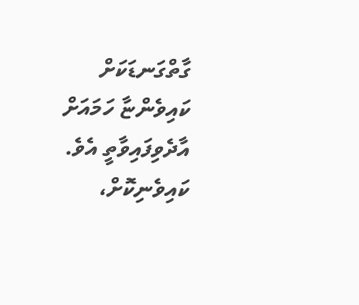ގާތްގަނޑަކަށް ކައިވެންޏާ ހަމައަށް އާދެވިފައިވާތީ އެވެ. ކައިވެނިކޮށް،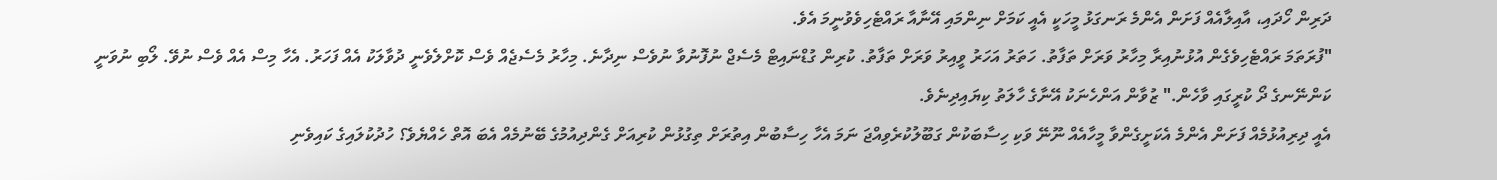ދަރިން ހޯދައި، އާއިލާއެއް ފަށަން އެންމެ ރަނގަޅު މީހަކީ އެއީ ކަމަށް ނިންމައި އޭނާއާ ރައްޓެހިވެވުނީމަ އެވެ.
"ފުރަތަމަ ރައްޓެހިވެގެން އުޅުނުއިރާ މިހާރު ވަރަށް ތަފާތު. ހަތަރު އަހަރު ވީއިރު ވަރަށް ތަފާތު. ކުރިން ގުޑްނައިޓް މެސެޖް ނުފޮނުވާ ނުވެސް ނިދާނެ. މިހާރު މެސެޖެއް ވެސް ކޮށްލެވެނީ ދުވާލަކު އެއް ފަހަރު. އެހާ މިސް އެއް ވެސް ނުވޭ. ލޯބި ނުވަނީ ކަންނޭނގެ ދޯ ކުރީގައި ވާހެން." ޒުވާން އަންހެނަކު އޭނާގެ ހާލަތު ކިޔައިދިނެވެ.
އެއީ ދިރިއުޅުމެއް ފަށަން އެންމެ އެކަށީގެންވާ މީހާއެއް ނޫނޭ ވަކި ހިސާބަކުން ގަބޫލުކުރެވިއްޖަ ނަމަ އެހާ ހިސާބުން އިތުރަށް ތިގުޅުން ކުރިއަށް ގެންދިއުމުގެ ބޭނުމެއް އެބަ އޮތް ހެއްޔެވެ؟ ހުދުކުލައިގެ ކައިވެނި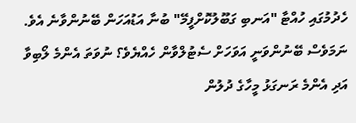ހެދުމުގައި ހުއްޓާ "އަނބި ގަބޫލުކޮށްފީމޭ" ބުނާ އަޑުއަހަން ބޭނުންވާނެ އެވެ. ނަމަވެސް ބޭނުންވަނީ އަވަހަށް ސެޓުލްވާން ހެއްޔެވެ؟ ނުވަތަ އެންމެ ލޯބިވާ އަދި އެންމެ ރަނގަޅު މީހާގެ ދުލުން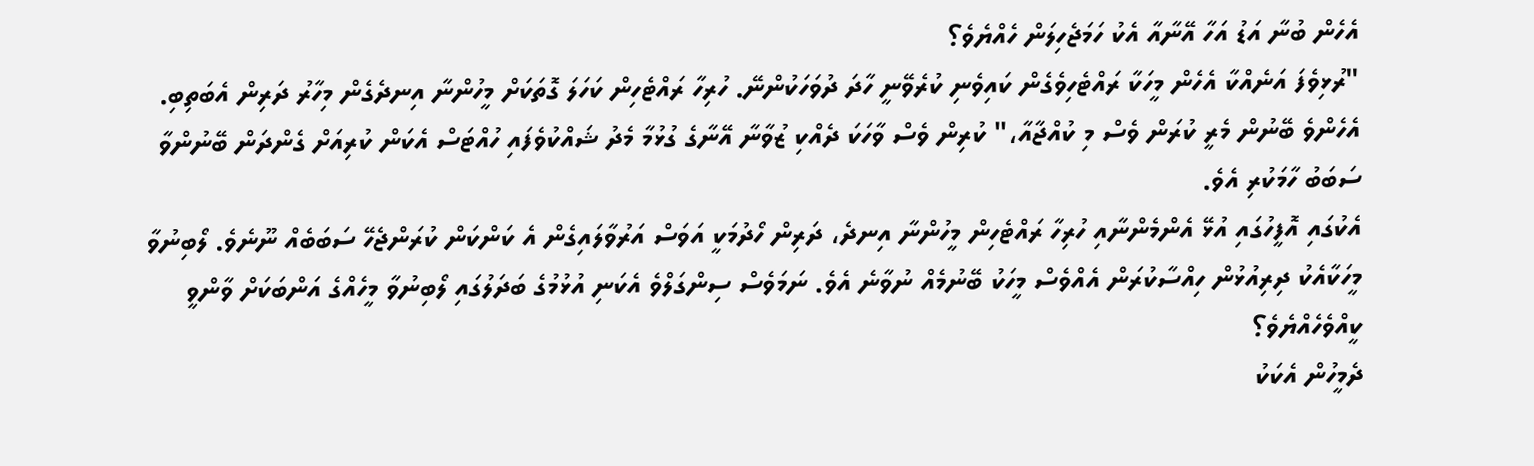އެހެން ބުނާ އަޑު އަހާ އޭނާއާ އެކު ހަމަޖެހިލަން ހެއްޔެވެ؟
"ރުޅިވެފަ އަނެއްކާ އެހެން މީހަކާ ރައްޓެހިވެގެން ކައިވެނި ކުރެވޭނީ ހާދަ ދުވަހަކުންނޭ. ހުރިހާ ރައްޓެހިން ކަހަލަ ގޮތަކަށް މީހުންނާ އިނދެގެން މިހާރު ދަރިން އެބަތިބި. އެހެންވެ ބޭނުން މެރީ ކުރަން ވެސް މި ކުއްޖާއާ،" ކުރިން ވެސް ވާހަކަ ދެއްކި ޒުވާނާ އޭނާގެ ގުޅުމާ މެދު ޝައްކުވެފައި ހުއްޓަސް އެކަން ކުރިއަށް ގެންދަން ބޭނުންވާ ސަބަބު ހާމަކުރި އެވެ.
އެކުގައި އޮފީހުގައި އުޅޭ އެންމެންނާއި ހުރިހާ ރައްޓެހިން މީހުންނާ އިނދެ، ދަރިން ހޯދުމަކީ އަވަސް އަރުވާލައިގެން އެ ކަންކަން ކުރަންޖެހޭ ސަބަބެއް ނޫނެވެ. ލޯބިނުވާ މީހަކާއެކު ދިރިއުޅުން ހިއްސާކުރަން އެއްވެސް މީހަކު ބޭނުމެއް ނުވާނެ އެވެ. ނަމަވެސް ސިންގަލްވެ އެކަނި އުޅުމުގެ ބަދަލުގައި ލޯބިނުވާ މީހެއްގެ އަންބަކަށް ވާންވީ ކީއްވެހެއްޔެވެ؟
ދެމީހުން އެކަކު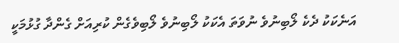އަނެކަކު ދެކެ ލޯބިނުވެ ނުވަތަ އެކަކު ލޯބިނުވެ ލޯބިވެގެން ކުރިއަށް ގެންދާ ގުޅުމަކީ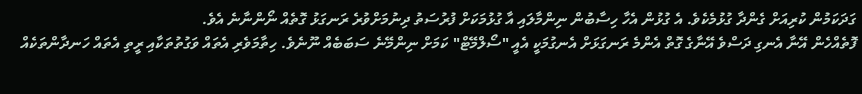ގަދަކަމުން ކުރިއަށް ގެންދާ ގުޅުމެކެވެ. އެ ގުޅުން އެހާ ހިސާބުން ނިންމާލައި އާ ގުޅުމަކަށް ފުރުސަތު ދިނުމަށްވުރެ ރަނގަޅު ގޮތެއް ނޯންނާނެ އެވެ.
ފޮތެއްހެން އޭނާ އެނގި ދަސްވެ އޭނާގެ ގޮތް އެންމެ ރަނގަޅަށް އެނގުމަކީ އެއީ "ސޯލްމޭޓް" ކަމަށް ނިންމޭނެ ސަބަބެއް ނޫނެވެ. ހިތާމަވެރި އެތައް ވަގުތުތަކާއި ރީތި އެތައް ހަނދާންތަކެއް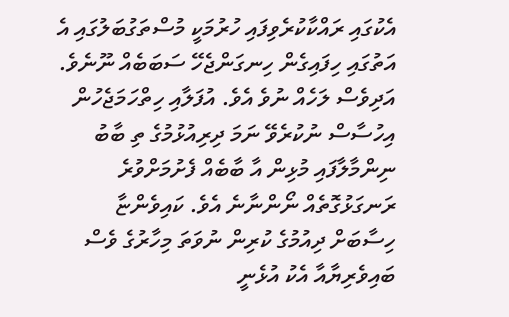އެކުގައި ރައްކާކުރެވިފައި ހުރުމަކީ މުސްތަގުބަލުގައި އެ އަތުގައި ހިފައިގެން ހިނގަންޖެހޭ ސަބަބެއް ނޫނެވެ.
އަދިވެސް ލަހެއް ނުވެ އެވެ. އުފަލާއި ހިތްހަމަޖެހުން އިހުސާސް ނުކުރެވޭ ނަމަ ދިރިއުޅުމުގެ ތި ބާބު ނިންމާލާފައި މުޅިން އާ ބާބެއް ފެށުމަށްވުރެ ރަނގަޅުގޮތެއް ނޯންނާނެ އެވެ. ކައިވެންޏާ ހިސާބަށް ދިއުމުގެ ކުރިން ނުވަތަ މިހާރުގެ ވެސް ބައިވެރިޔާއާ އެކު އުޅެނީ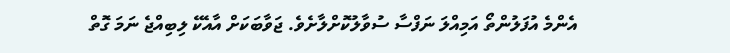އެންމެ އުފަލުންތޯ އަމިއްލަ ނަފްސާ ސުވާލުކޮށްލާށެވެ. ޖަވާބަކަށް އާއެކޭ ލިބިއްޖެ ނަމަ ގޮތް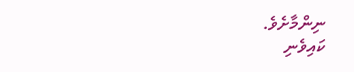ނިންމާށެވެ.
ކައިވެނި